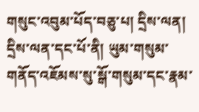གསུང་འབུམ་པོད་བཅུ་པ། དྲིས་ལན།
དྲིས་ལན་དང་པོ་ནི། ཡུམ་གསུམ་གནོད་འཇོམས་སུ་སྒོ་གསུམ་དང་རྣམ་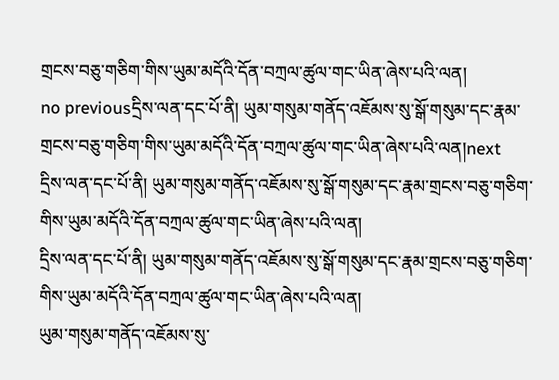གྲངས་བཅུ་གཅིག་གིས་ཡུམ་མདོའི་དོན་བཀྲལ་ཚུལ་གང་ཡིན་ཞེས་པའི་ལན།
no previousདྲིས་ལན་དང་པོ་ནི། ཡུམ་གསུམ་གནོད་འཇོམས་སུ་སྒོ་གསུམ་དང་རྣམ་གྲངས་བཅུ་གཅིག་གིས་ཡུམ་མདོའི་དོན་བཀྲལ་ཚུལ་གང་ཡིན་ཞེས་པའི་ལན།next
དྲིས་ལན་དང་པོ་ནི། ཡུམ་གསུམ་གནོད་འཇོམས་སུ་སྒོ་གསུམ་དང་རྣམ་གྲངས་བཅུ་གཅིག་གིས་ཡུམ་མདོའི་དོན་བཀྲལ་ཚུལ་གང་ཡིན་ཞེས་པའི་ལན།
དྲིས་ལན་དང་པོ་ནི། ཡུམ་གསུམ་གནོད་འཇོམས་སུ་སྒོ་གསུམ་དང་རྣམ་གྲངས་བཅུ་གཅིག་གིས་ཡུམ་མདོའི་དོན་བཀྲལ་ཚུལ་གང་ཡིན་ཞེས་པའི་ལན།
ཡུམ་གསུམ་གནོད་འཇོམས་སུ་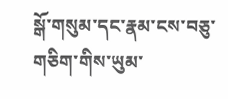སྒོ་གསུམ་དང་རྣམ་ངས་བཅུ་གཅིག་གིས་ཡུམ་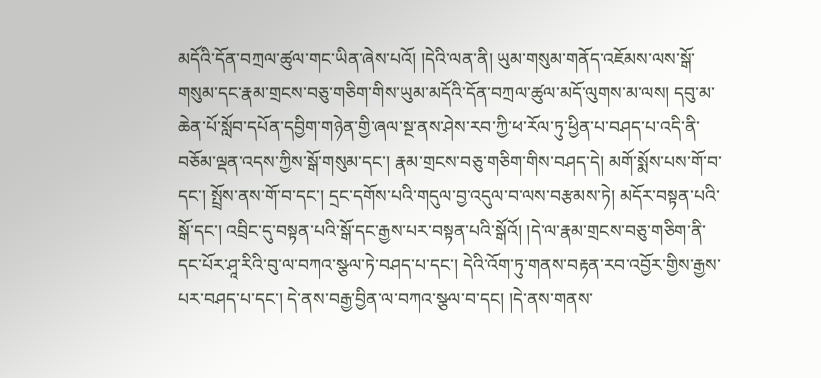མདོའི་དོན་བཀྲལ་ཚུལ་གང་ཡིན་ཞེས་པའོ། །དེའི་ལན་ནི། ཡུམ་གསུམ་གནོད་འཇོམས་ལས་སྒོ་གསུམ་དང་རྣམ་གྲངས་བཅུ་གཅིག་གིས་ཡུམ་མདོའི་དོན་བཀྲལ་ཚུལ་མདོ་ལུགས་མ་ལས། དབུ་མ་ཆེན་པོ་སློབ་དཔོན་དབྱིག་གཉེན་གྱི་ཞལ་སྔ་ནས་ཤེས་རབ་ཀྱི་ཕ་རོལ་ཏུ་ཕྱིན་པ་བཤད་པ་འདི་ནི་བཅོམ་ལྡན་འདས་ཀྱིས་སྒོ་གསུམ་དང་། རྣམ་གྲངས་བཅུ་གཅིག་གིས་བཤད་དེ། མགོ་སྨོས་པས་གོ་བ་དང་། སྤྲོས་ནས་གོ་བ་དང་། དྲང་དགོས་པའི་གདུལ་བྱ་འདུལ་བ་ལས་བརྩམས་ཏེ། མདོར་བསྟན་པའི་སྒོ་དང་། འབྲིང་དུ་བསྟན་པའི་སྒོ་དང་རྒྱས་པར་བསྟན་པའི་སྒོའོ། །དེ་ལ་རྣམ་གྲངས་བཅུ་གཅིག་ནི་དང་པོར་ཤཱ་རིའི་བུ་ལ་བཀའ་སྩལ་ཏེ་བཤད་པ་དང་། དེའི་འོག་ཏུ་གནས་བརྟན་རབ་འབྱོར་གྱིས་རྒྱས་པར་བཤད་པ་དང་། དེ་ནས་བརྒྱ་བྱིན་ལ་བཀའ་སྩལ་བ་དང། །དེ་ནས་གནས་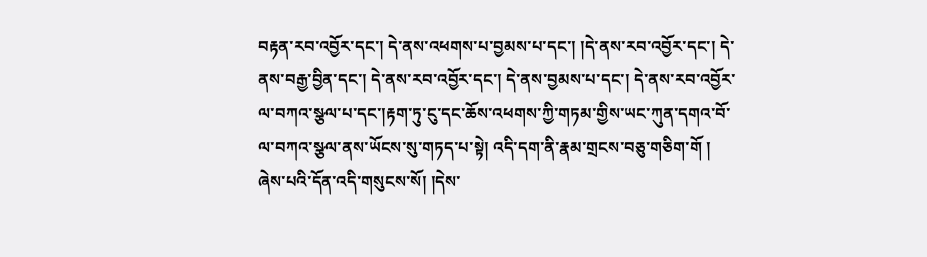བརྟན་རབ་འབྱོར་དང་། དེ་ནས་འཕགས་པ་བྱམས་པ་དང་། །དེ་ནས་རབ་འབྱོར་དང་། དེ་ནས་བརྒྱ་བྱིན་དང་། དེ་ནས་རབ་འབྱོར་དང་། དེ་ནས་བྱམས་པ་དང་། དེ་ནས་རབ་འབྱོར་ལ་བཀའ་སྩལ་པ་དང་།རྟག་ཏུ་ངུ་དང་ཆོས་འཕགས་ཀྱི་གཏམ་གྱིས་ཡང་ཀུན་དགའ་བོ་ལ་བཀའ་སྩལ་ནས་ཡོངས་སུ་གཏད་པ་སྟེ། འདི་དག་ནི་རྣམ་གྲངས་བཅུ་གཅིག་གོ ། ཞེས་པའི་དོན་འདི་གསུངས་སོ། །དེས་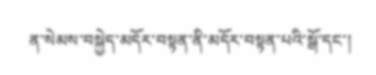ན་སེམས་བསྐྱེད་མདོར་བསྟན་ནི་མདོར་བསྟན་པའི་སྒོ་དང་།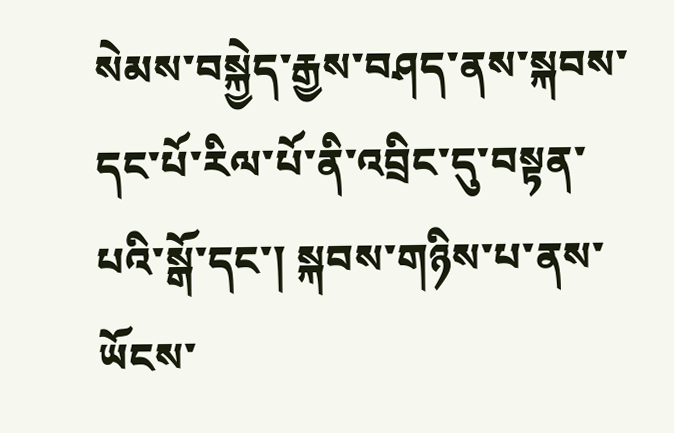སེམས་བསྐྱེད་རྒྱས་བཤད་ནས་སྐབས་དང་པོ་རིལ་པོ་ནི་འབྲིང་དུ་བསྟན་པའི་སྒོ་དང་། སྐབས་གཉིས་པ་ནས་ཡོངས་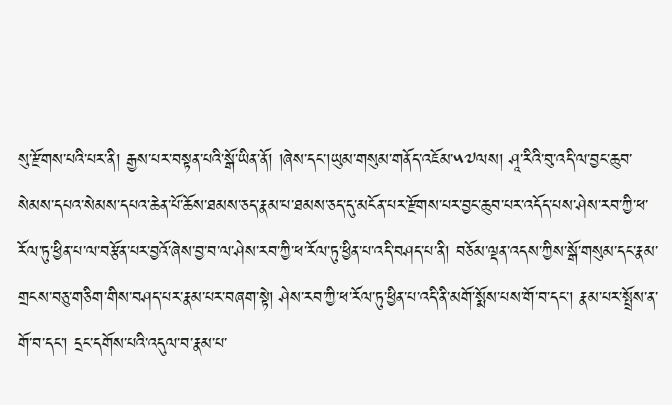སུ་རྫོགས་པའི་པར་ནི། རྒྱས་པར་བསྟན་པའི་སྒོ་ཡིན་ནོ། །ཞེས་དང་།ཡུམ་གསུམ་གནོད་འཇོམ་༥༧ལས། ཤཱ་རིའི་བུ་འདི་ལ་བྱང་ཆུབ་སེམས་དཔའ་སེམས་དཔའ་ཆེན་པོ་ཆོས་ཐམས་ཅད་རྣམ་པ་ཐམས་ཅད་དུ་མངོན་པར་རྫོགས་པར་བྱང་ཆུབ་པར་འདོད་པས་ཤེས་རབ་ཀྱི་ཕ་རོལ་ཏུ་ཕྱིན་པ་ལ་བརྩོན་པར་བྱའོ་ཞེས་བྱ་བ་ལ་ཤེས་རབ་ཀྱི་ཕ་རོལ་ཏུ་ཕྱིན་པ་འདི་བཤད་པ་ནི། བཅོམ་ལྡན་འདས་ཀྱིས་སྒོ་གསུམ་དང་རྣམ་གྲངས་བཅུ་གཅིག་གིས་བཤད་པར་རྣམ་པར་བཞག་སྟེ། ཤེས་རབ་ཀྱི་ཕ་རོལ་ཏུ་ཕྱིན་པ་འདི་ནི་མགོ་སྨོས་པས་གོ་བ་དང་། རྣམ་པར་སྤྲོས་ན་གོ་བ་དང་། དྲང་དགོས་པའི་འདུལ་བ་རྣམ་པ་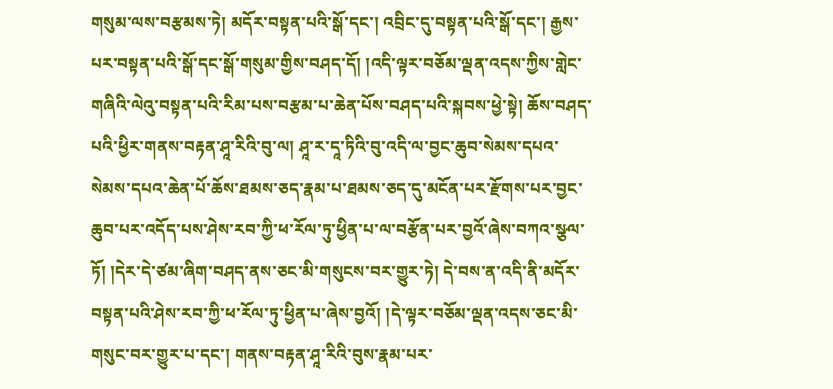གསུམ་ལས་བརྩམས་ཏེ། མདོར་བསྟན་པའི་སྒོ་དང་། འབྲིང་དུ་བསྟན་པའི་སྒོ་དང་། རྒྱས་པར་བསྟན་པའི་སྒོ་དང་སྒོ་གསུམ་གྱིས་བཤད་དོ། །འདི་ལྟར་བཅོམ་ལྡན་འདས་ཀྱིས་གླེང་གཞིའི་ལེའུ་བསྟན་པའི་རིམ་པས་བརྩམ་པ་ཆེན་པོས་བཤད་པའི་སྐབས་ཕྱེ་སྟེ། ཆོས་བཤད་པའི་ཕྱིར་གནས་བརྟན་ཤཱ་རིའི་བུ་ལ། ཤཱ་ར་དཱ་ཏིའི་བུ་འདི་ལ་བྱང་ཆུབ་སེམས་དཔའ་སེམས་དཔའ་ཆེན་པོ་ཆོས་ཐམས་ཅད་རྣམ་པ་ཐམས་ཅད་དུ་མངོན་པར་རྫོགས་པར་བྱང་ཆུབ་པར་འདོད་པས་ཤེས་རབ་ཀྱི་ཕ་རོལ་ཏུ་ཕྱིན་པ་ལ་བརྩོན་པར་བྱའོ་ཞེས་བཀའ་སྩལ་ཏོ། །དེར་དེ་ཙམ་ཞིག་བཤད་ནས་ཅང་མི་གསུངས་བར་གྱུར་ཏེ། དེ་བས་ན་འདི་ནི་མདོར་བསྟན་པའི་ཤེས་རབ་ཀྱི་ཕ་རོལ་ཏུ་ཕྱིན་པ་ཞེས་བྱའོ། །དེ་ལྟར་བཅོམ་ལྡན་འདས་ཅང་མི་གསུང་བར་གྱུར་པ་དང་། གནས་བརྟན་ཤཱ་རིའི་བུས་རྣམ་པར་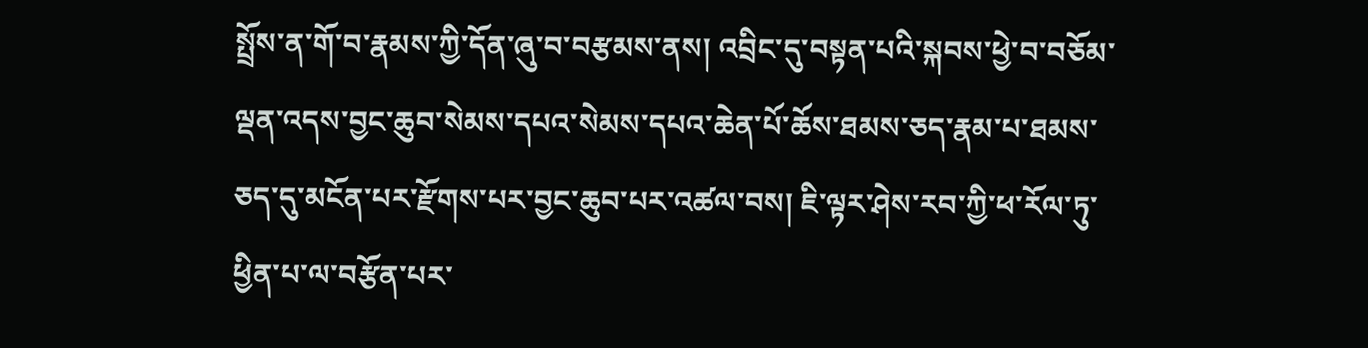སྤྲོས་ན་གོ་བ་རྣམས་ཀྱི་དོན་ཞུ་བ་བརྩམས་ནས། འབྲིང་དུ་བསྟན་པའི་སྐབས་ཕྱེ་བ་བཅོམ་ལྡན་འདས་བྱང་ཆུབ་སེམས་དཔའ་སེམས་དཔའ་ཆེན་པོ་ཆོས་ཐམས་ཅད་རྣམ་པ་ཐམས་ཅད་དུ་མངོན་པར་རྫོགས་པར་བྱང་ཆུབ་པར་འཚལ་བས། ཇི་ལྟར་ཤེས་རབ་ཀྱི་ཕ་རོལ་ཏུ་ཕྱིན་པ་ལ་བརྩོན་པར་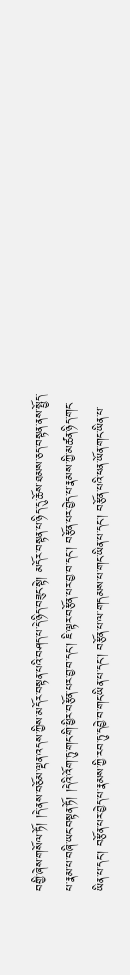བགྱི་ཞེས་གསོལ་ཏོ། །དེ་ནས་བཅོམ་ལྡན་འདས་ཀྱིས་མདོར་བསྟན་པའི་བཤད་པ་དེ་ཉིད་བཟུང་སྟེ། མདོར་བསྟན་པ་ཉིད་དུ་ཆོས་ཐམས་ཅད་བསྟན་ནས་སྤྱོད་པ་རྣམ་པ་བཞི་ཡང་བསྟན་ཏོ། །དེའི་འོག་ཏུ་གང་གི་ཕྱིར་བརྩོན་པར་བྱ་བ་དང་། ཇི་ལྟར་བརྩོན་པར་བྱ་བ་དང་། བརྩོན་པར་བྱེད་པ་རྣམས་ཀྱི་མཚན་ཉིད་གང་ཡིན་པ་དང་། བརྩོན་པར་བྱེད་པ་རྣམས་ཀྱི་རབ་ཏུ་དབྱེ་བ་གང་ཡིན་པ་དང་། བརྩོན་པ་ལ་གདམས་པ་གང་ཡིན་པ་དང་། བརྩོན་པའི་ཕན་ཡོན་གང་ཡིན་པ་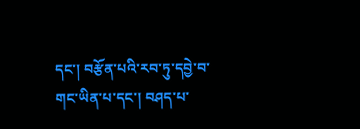དང་། བརྩོན་པའི་རབ་ཏུ་དབྱེ་བ་གང་ཡིན་པ་དང་། བཤད་པ་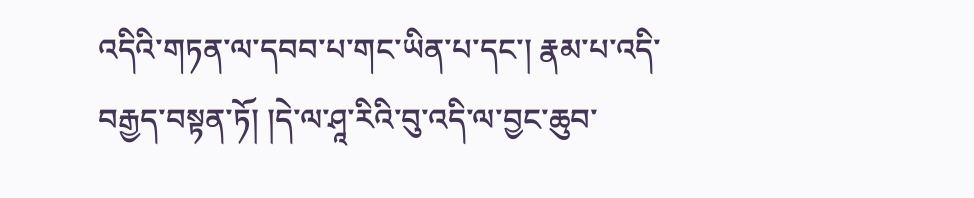འདིའི་གཏན་ལ་དབབ་པ་གང་ཡིན་པ་དང་། རྣམ་པ་འདི་བརྒྱད་བསྟན་ཏོ། །དེ་ལ་ཤཱ་རིའི་བུ་འདི་ལ་བྱང་ཆུབ་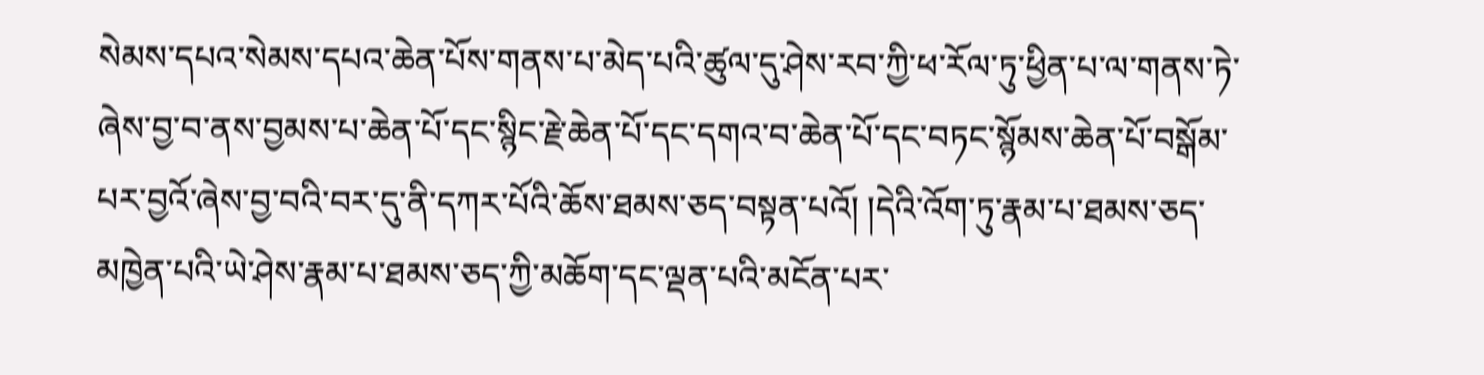སེམས་དཔའ་སེམས་དཔའ་ཆེན་པོས་གནས་པ་མེད་པའི་ཚུལ་དུ་ཤེས་རབ་ཀྱི་ཕ་རོལ་ཏུ་ཕྱིན་པ་ལ་གནས་ཏེ་ཞེས་བྱ་བ་ནས་བྱམས་པ་ཆེན་པོ་དང་སྙིང་རྗེ་ཆེན་པོ་དང་དགའ་བ་ཆེན་པོ་དང་བཏང་སྙོམས་ཆེན་པོ་བསྒོམ་པར་བྱའོ་ཞེས་བྱ་བའི་བར་དུ་ནི་དཀར་པོའི་ཆོས་ཐམས་ཅད་བསྟན་པའོ། །དེའི་འོག་ཏུ་རྣམ་པ་ཐམས་ཅད་མཁྱེན་པའི་ཡེ་ཤེས་རྣམ་པ་ཐམས་ཅད་ཀྱི་མཆོག་དང་ལྡན་པའི་མངོན་པར་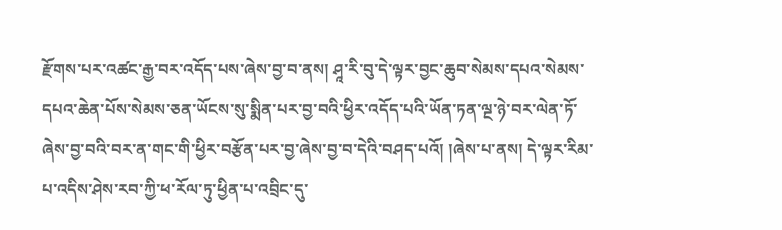རྫོགས་པར་འཚང་རྒྱ་བར་འདོད་པས་ཞེས་བྱ་བ་ནས། ཤཱ་རི་བུ་དེ་ལྟར་བྱང་ཆུབ་སེམས་དཔའ་སེམས་དཔའ་ཆེན་པོས་སེམས་ཅན་ཡོངས་སུ་སྨིན་པར་བྱ་བའི་ཕྱིར་འདོད་པའི་ཡོན་ཏན་ལྔ་ཉེ་བར་ལེན་ཏོ་ཞེས་བྱ་བའི་བར་ན་གང་གི་ཕྱིར་བརྩོན་པར་བྱ་ཞེས་བྱ་བ་དེའི་བཤད་པའོ། །ཞེས་པ་ནས། དེ་ལྟར་རིམ་པ་འདིས་ཤེས་རབ་ཀྱི་ཕ་རོལ་ཏུ་ཕྱིན་པ་འབྲིང་དུ་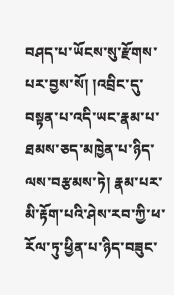བཤད་པ་ཡོངས་སུ་རྫོགས་པར་བྱས་སོ། །འབྲིང་དུ་བསྟན་པ་འདི་ཡང་རྣམ་པ་ཐམས་ཅད་མཁྱེན་པ་ཉིད་ལས་བརྩམས་ཏེ། རྣམ་པར་མི་རྟོག་པའི་ཤེས་རབ་ཀྱི་ཕ་རོལ་ཏུ་ཕྱིན་པ་ཉིད་བཟུང་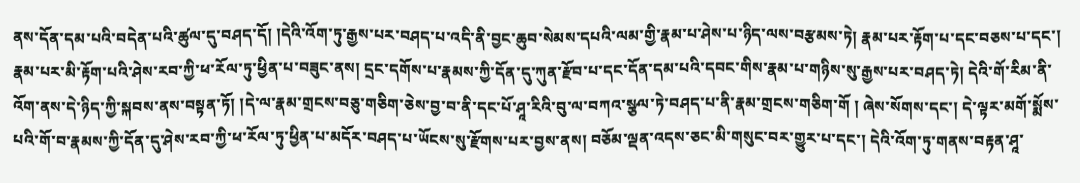ནས་དོན་དམ་པའི་བདེན་པའི་ཚུལ་དུ་བཤད་དོ། །དེའི་འོག་ཏུ་རྒྱས་པར་བཤད་པ་འདི་ནི་བྱང་ཆུབ་སེམས་དཔའི་ལམ་གྱི་རྣམ་པ་ཤེས་པ་ཉིད་ལས་བརྩམས་ཏེ། རྣམ་པར་རྟོག་པ་དང་བཅས་པ་དང་། རྣམ་པར་མི་རྟོག་པའི་ཤེས་རབ་ཀྱི་ཕ་རོལ་ཏུ་ཕྱིན་པ་བཟུང་ནས། དྲང་དགོས་པ་རྣམས་ཀྱི་དོན་དུ་ཀུན་རྫོབ་པ་དང་དོན་དམ་པའི་དབང་གིས་རྣམ་པ་གཉིས་སུ་རྒྱས་པར་བཤད་ཏེ། དེའི་གོ་རིམ་ནི་འོག་ནས་དེ་ཉིད་ཀྱི་སྐབས་ནས་བསྟན་ཏོ། །དེ་ལ་རྣམ་གྲངས་བཅུ་གཅིག་ཅེས་བྱ་བ་ནི་དང་པོ་ཤཱ་རིའི་བུ་ལ་བཀའ་སྩལ་ཏེ་བཤད་པ་ནི་རྣམ་གྲངས་གཅིག་གོ ། ཞེས་སོགས་དང་། དེ་ལྟར་མགོ་སྨོས་པའི་གོ་བ་རྣམས་ཀྱི་དོན་དུ་ཤེས་རབ་ཀྱི་ཕ་རོལ་ཏུ་ཕྱིན་པ་མདོར་བཤད་པ་ཡོངས་སུ་རྫོགས་པར་བྱས་ནས། བཅོམ་ལྡན་འདས་ཅང་མི་གསུང་བར་གྱུར་པ་དང་། དེའི་འོག་ཏུ་གནས་བརྟན་ཤཱ་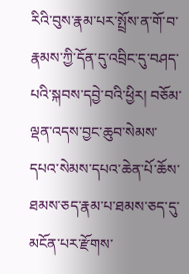རིའི་བུས་རྣམ་པར་སྤྲོས་ན་གོ་བ་རྣམས་ཀྱི་དོན་དུ་འབྲིང་དུ་བཤད་པའི་སྐབས་དབྱེ་བའི་ཕྱིར། བཅོམ་ལྡན་འདས་བྱང་ཆུབ་སེམས་དཔའ་སེམས་དཔའ་ཆེན་པོ་ཆོས་ཐམས་ཅད་རྣམ་པ་ཐམས་ཅད་དུ་མངོན་པར་རྫོགས་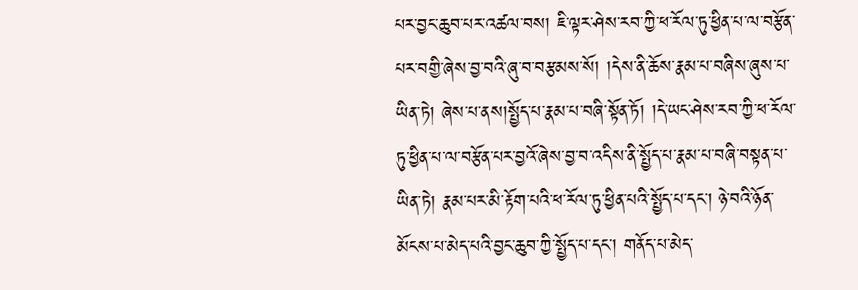པར་བྱང་ཆུབ་པར་འཚལ་བས། ཇི་ལྟར་ཤེས་རབ་ཀྱི་ཕ་རོལ་ཏུ་ཕྱིན་པ་ལ་བརྩོན་པར་བགྱི་ཞེས་བྱ་བའི་ཞུ་བ་བརྩམས་སོ། །དེས་ནི་ཆོས་རྣམ་པ་བཞིས་ཞུས་པ་ཡིན་ཏེ། ཞེས་པ་ནས།སྤྱོད་པ་རྣམ་པ་བཞི་སྟོན་ཏོ། །དེ་ཡང་ཤེས་རབ་ཀྱི་ཕ་རོལ་ཏུ་ཕྱིན་པ་ལ་བརྩོན་པར་བྱའོ་ཞེས་བྱ་བ་འདིས་ནི་སྤྱོད་པ་རྣམ་པ་བཞི་བསྟན་པ་ཡིན་ཏེ། རྣམ་པར་མི་རྟོག་པའི་ཕ་རོལ་ཏུ་ཕྱིན་པའི་སྤྱོད་པ་དང་། ཉེ་བའི་ཉོན་མོངས་པ་མེད་པའི་བྱང་ཆུབ་ཀྱི་སྤྱོད་པ་དང་། གནོད་པ་མེད་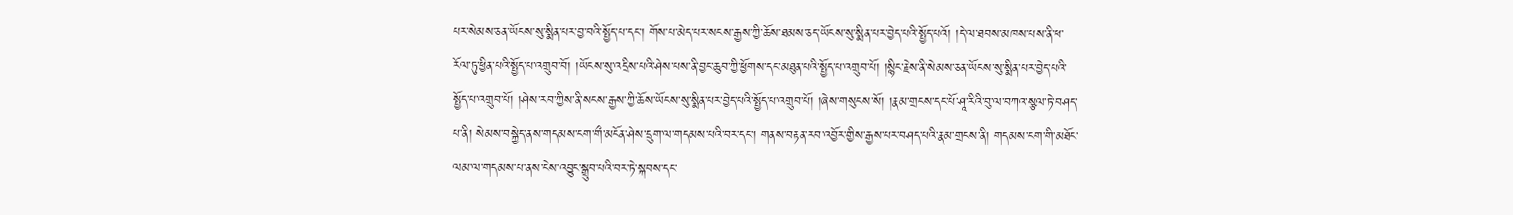པར་སེམས་ཅན་ཡོངས་སུ་སྨིན་པར་བྱ་བའི་སྤྱོད་པ་དང་། གོས་པ་མེད་པར་སངས་རྒྱས་ཀྱི་ཆོས་ཐམས་ཅད་ཡོངས་སུ་སྨིན་པར་བྱེད་པའི་སྤྱོད་པའོ། །དེ་ལ་ཐབས་མཁས་པས་ནི་ཕ་རོལ་ཏུ་ཕྱིན་པའི་སྤྱོད་པ་འགྲུབ་བོ། །ཡོངས་སུ་འདྲིས་པའི་ཤེས་པས་ནི་བྱང་ཆུབ་ཀྱི་ཕྱོགས་དང་མཐུན་པའི་སྤྱོད་པ་འགྲུབ་པོ། །སྙིང་རྗེས་ནི་སེམས་ཅན་ཡོངས་སུ་སྨིན་པར་བྱེད་པའི་སྤྱོད་པ་འགྲུབ་པོ། །ཤེས་རབ་ཀྱིས་ནི་སངས་རྒྱས་ཀྱི་ཆོས་ཡོངས་སུ་སྨིན་པར་བྱེད་པའི་སྤྱོད་པ་འགྲུབ་པོ། །ཞེས་གསུངས་སོ། །རྣམ་གྲངས་དང་པོ་ཤཱ་རིའི་བུ་ལ་བཀའ་སྩལ་ཏེ་བཤད་པ་ནི། སེམས་བསྐྱེད་ནས་གདམས་ངག་གྀ་མངོན་ཤེས་དྲུག་ལ་གདམས་པའི་བར་དང་། གནས་བརྟན་རབ་འབྱོར་གྱིས་རྒྱས་པར་བཤད་པའི་རྣམ་གྲངས་ནི། གདམས་ངག་གི་མཐོང་ལམ་ལ་གདམས་པ་ནས་ངེས་འབྱུང་སྒྲུབ་པའི་བར་ཏེ་སྐབས་དང་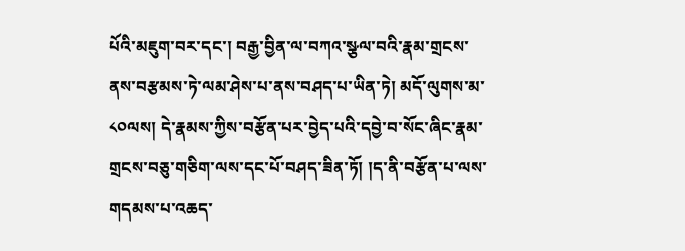པོའི་མཇུག་བར་དང་། བརྒྱ་བྱིན་ལ་བཀའ་སྩལ་བའི་རྣམ་གྲངས་ནས་བརྩམས་ཏེ་ལམ་ཤེས་པ་ནས་བཤད་པ་ཡིན་ཏེ། མདོ་ལུགས་མ་༨༠ལས། དེ་རྣམས་ཀྱིས་བརྩོན་པར་བྱེད་པའི་དབྱེ་བ་སོང་ཞིང་རྣམ་གྲངས་བཅུ་གཅིག་ལས་དང་པོ་བཤད་ཟིན་ཏོ། །ད་ནི་བརྩོན་པ་ལས་གདམས་པ་འཆད་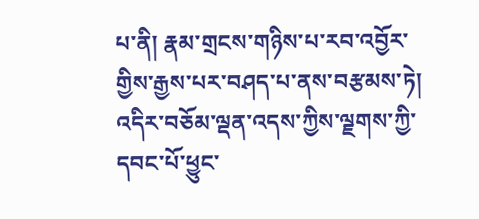པ་ནི། རྣམ་གྲངས་གཉིས་པ་རབ་འབྱོར་གྱིས་རྒྱས་པར་བཤད་པ་ནས་བརྩམས་ཏེ། འདིར་བཅོམ་ལྡན་འདས་ཀྱིས་ལྗགས་ཀྱི་དབང་པོ་ཕྱུང་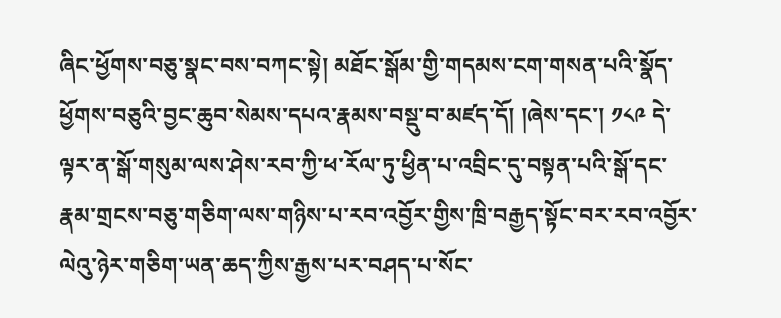ཞིང་ཕྱོགས་བཅུ་སྣང་བས་བཀང་སྟེ། མཐོང་སྒོམ་གྱི་གདམས་ངག་གསན་པའི་སྣོད་ཕྱོགས་བཅུའི་བྱང་ཆུབ་སེམས་དཔའ་རྣམས་བསྡུ་བ་མཛད་དོ། །ཞེས་དང་། ༡༨༩ དེ་ལྟར་ན་སྒོ་གསུམ་ལས་ཤེས་རབ་ཀྱི་ཕ་རོལ་ཏུ་ཕྱིན་པ་འབྲིང་དུ་བསྟན་པའི་སྒོ་དང་རྣམ་གྲངས་བཅུ་གཅིག་ལས་གཉིས་པ་རབ་འབྱོར་གྱིས་ཁྲི་བརྒྱད་སྟོང་བར་རབ་འབྱོར་ལེའུ་ཉེར་གཅིག་ཡན་ཆད་ཀྱིས་རྒྱས་པར་བཤད་པ་སོང་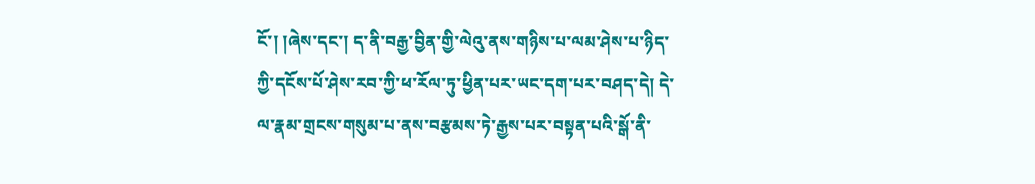ངོ་། །ཞེས་དང་། ད་ནི་བརྒྱ་བྱིན་གྱི་ལེའུ་ནས་གཉིས་པ་ལམ་ཤེས་པ་ཉིད་ཀྱི་དངོས་པོ་ཤེས་རབ་ཀྱི་ཕ་རོལ་ཏུ་ཕྱིན་པར་ཡང་དག་པར་བཤད་དེ། དེ་ལ་རྣམ་གྲངས་གསུམ་པ་ནས་བརྩམས་ཏེ་རྒྱས་པར་བསྟན་པའི་སྒོ་ནི་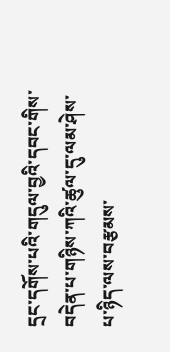དྲང་དགོས་པའི་གདུལ་བྱའི་དབང་གིས་བདེན་པ་གཉིས་ཀའི་ཚུལ་དུ་ལམ་ཤེས་པ་ཉིད་ལས་བརྩམས་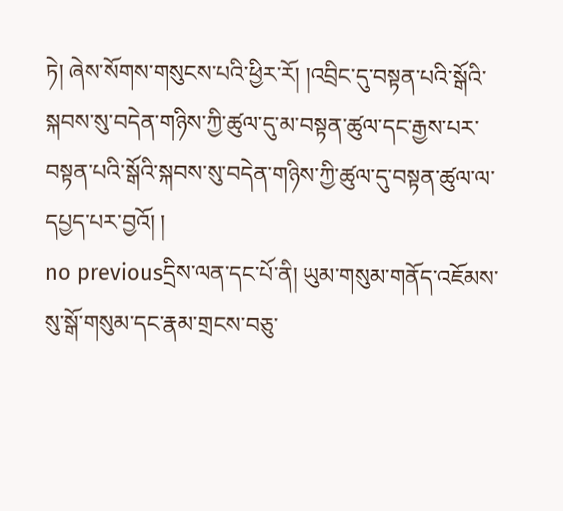ཏེ། ཞེས་སོགས་གསུངས་པའི་ཕྱིར་རོ། །འབྲིང་དུ་བསྟན་པའི་སྒོའི་སྐབས་སུ་བདེན་གཉིས་ཀྱི་ཚུལ་དུ་མ་བསྟན་ཚུལ་དང་རྒྱས་པར་བསྟན་པའི་སྒོའི་སྐབས་སུ་བདེན་གཉིས་ཀྱི་ཚུལ་དུ་བསྟན་ཚུལ་ལ་དཔྱད་པར་བྱའོ། །
no previousདྲིས་ལན་དང་པོ་ནི། ཡུམ་གསུམ་གནོད་འཇོམས་སུ་སྒོ་གསུམ་དང་རྣམ་གྲངས་བཅུ་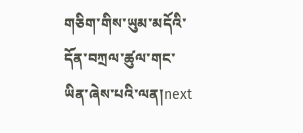གཅིག་གིས་ཡུམ་མདོའི་དོན་བཀྲལ་ཚུལ་གང་ཡིན་ཞེས་པའི་ལན།next